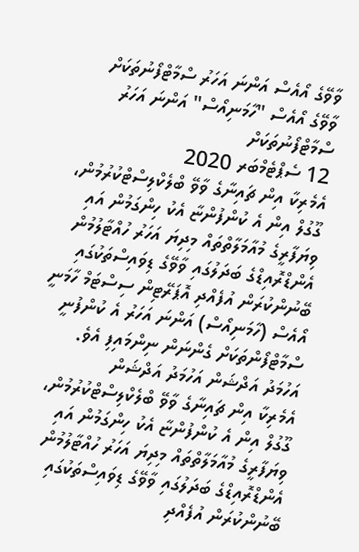ވާވޭގެ އޯއެސް އަންނަ އަހަރު ސްމާޓްފޯނުތަކަށް
ވާވޭގެ އޯއެސް "ހާމަނިއޯސް" އަންނަ އަހަރު ސްމާޓްފޯނުތަކަށް
12 ސެޕްޓެމްބަރ 2020
އެމެރިކާ އިން ޗައިނާގެ ވާވޭ ބްލެކްލިސްޓްކުރުމުން، ގޫގުލް އިން އެ ކުންފުންޏާ އެކު ހިންގަމުން އައި ވިޔަފާރީގެ މުއާމަލާތްތައް މިދިޔަ އަހަރު ހުއްޓާލުމުން އެންޑްރޮއިޑްގެ ބަދަލުގައި ވާވޭގެ ޑިވައިސްތަކުގައި ބޭނުންކުރަން އުފެއްދި އޮޕަރޭޓިން ސިސްޓަމް ހާމަނީ އޯއެސް (ހާމަނިއޯސް) އަންނަ އަހަރު އެ ކުންފުނީ ސްމާޓްފޯންތަކަށް ގެންނަން ނިންމައިފި އެވެ.
އަހުމަދު އަދްޝަން އަހުމަދު އަދްޝަން
އެމެރިކާ އިން ޗައިނާގެ ވާވޭ ބްލެކްލިސްޓްކުރުމުން، ގޫގުލް އިން އެ ކުންފުންޏާ އެކު ހިންގަމުން އައި ވިޔަފާރީގެ މުއާމަލާތްތައް މިދިޔަ އަހަރު ހުއްޓާލުމުން އެންޑްރޮއިޑްގެ ބަދަލުގައި ވާވޭގެ ޑިވައިސްތަކުގައި ބޭނުންކުރަން އުފެއްދި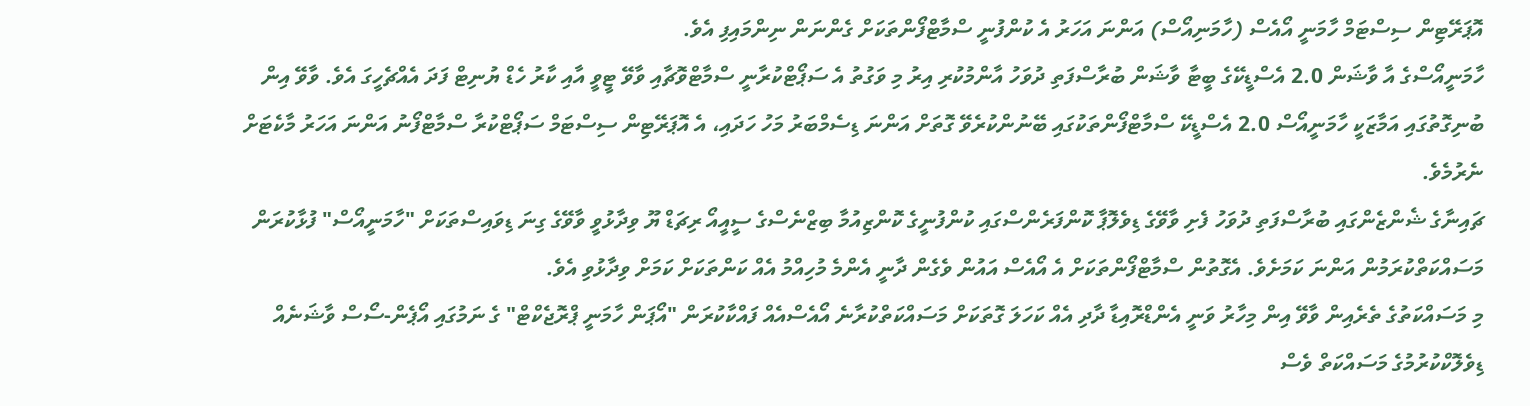އޮޕަރޭޓިން ސިސްޓަމް ހާމަނީ އޯއެސް (ހާމަނިއޯސް) އަންނަ އަހަރު އެ ކުންފުނީ ސްމާޓްފޯންތަކަށް ގެންނަން ނިންމައިފި އެވެ.
ހާމަނީއޯސްގެ އާ ވާޝަން 2.0 އެސްޑީކޭގެ ބީޓާ ވާޝަން ބުރާސްފަތި ދުވަހު އާންމުކުރި އިރު މި ވަގުތު އެ ސަޕޯޓްކުރާނީ ސްމާޓްވޮޗާއި ވާވޭ ޓީވީ އާއި ކާރު ހެޑް ޔުނިޓް ފަދަ އެއްޗެހީގަ އެވެ. ވާވޭ އިން ބުނިގޮތުގައި އަމާޒަކީ ހާމަނީއޯސް 2.0 އެސްޑީކޭ ސްމާޓްފޯންތަކުގައި ބޭނުންކުރެވޭ ގޮތަށް އަންނަ ޑިސެމްބަރު މަހު ހަދައި، އެ އޮޕަރޭޓިން ސިސްޓަމް ސަޕޯޓްކުރާ ސްމާޓްފޯނު އަންނަ އަހަރު މާކެޓަށް ނެރުމެވެ.
ޗައިނާގެ ޝެންޒެންގައި ބުރާސްފަތި ދުވަހު ފެށި ވާވޭގެ ޑިވެލޮޕާ ކޮންފަރެންސްގައި ކުންފުނީގެ ކޮންޒިއުމާ ބިޒްނެސްގެ ސީއީއޯ ރިޗަޑް ޔޫ ވިދާޅުވީ ވާވޭގެ ގިނަ ޑިވައިސްތަކަށް "ހާމަނީއޯސް" ފުޅާކުރަން މަސައްކަތްކުރަމުން އަންނަ ކަމަށެވެ. އެގޮތުން ސްމާޓްފޯންތަކަށް އެ އޯއެސް އައުން ވެގެން ދާނީ އެންމެ މުހިއްމު އެއް ކަންތަކަށް ކަމަށް ވިދާޅުވި އެވެ.
މި މަސައްކަތުގެ ތެރެއިން ވާވޭ އިން މިހާރު ވަނީ އެންޑްރޮއިޑާ ދާދި އެއް ކަހަލަ ގޮތަކަށް މަސައްކަތްކުރާނެ އޯއެސްއެއް ފައްކާކުރަން "އޯޕަން ހާމަނީ ޕްރޮޖެކްޓް" ގެ ނަމުގައި އޯޕެން-ސޯސް ވާޝަނެއް ޑިވެލޮކްކުރުމުގެ މަސައްކަތް ވެސް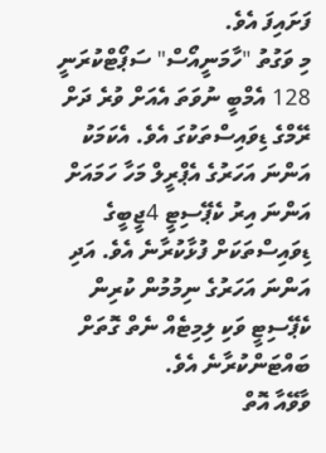ފަށައިފަ އެވެ.
މި ވަގުތު "ހާމަނީއޯސް" ސަޕޯޓްކުރަނީ 128 އެމްބީ ނުވަތަ އެއަށް ވުރެ ދަށް ރޭމްގެ ޑިވައިސްތަކުގަ އެވެ. އެކަމަކު އަންނަ އަހަރުގެ އެޕްރީލް މަހާ ހަމައަށް އަންނަ އިރު ކެޕޭސިޓީ 4ޖީބީގެ ޑިވައިސްތަކަށް ފުޅާކުރާނެ އެވެ. އަދި އަންނަ އަހަރުގެ ނިމުމުން ކުރިން ކެޕޭސިޓީ ވަކި ލިމިޓެއް ނެތް ގޮތަށް ބައްޓަންކުރާނެ އެވެ.
ވާވޭއާ އޮތް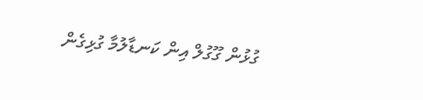ގުޅުން ގޫގުލް އިން ކަނޑާލުމާ ގުޅިގެން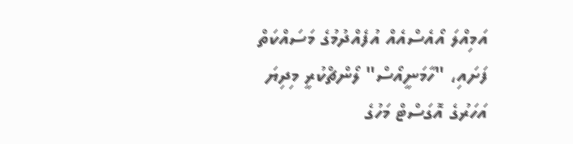އަމިއްލަ އޯއެސްއެއް އުފެއްދުމުގެ މަސައްކަތް ފަށައި، "ހާމަނީއޯސް" ލޯންޗްކުރީ މިދިޔަ އަހަރުގެ އޮގަސްޓް މަހުގެ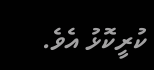ކުރީކޮޅު އެވެ.